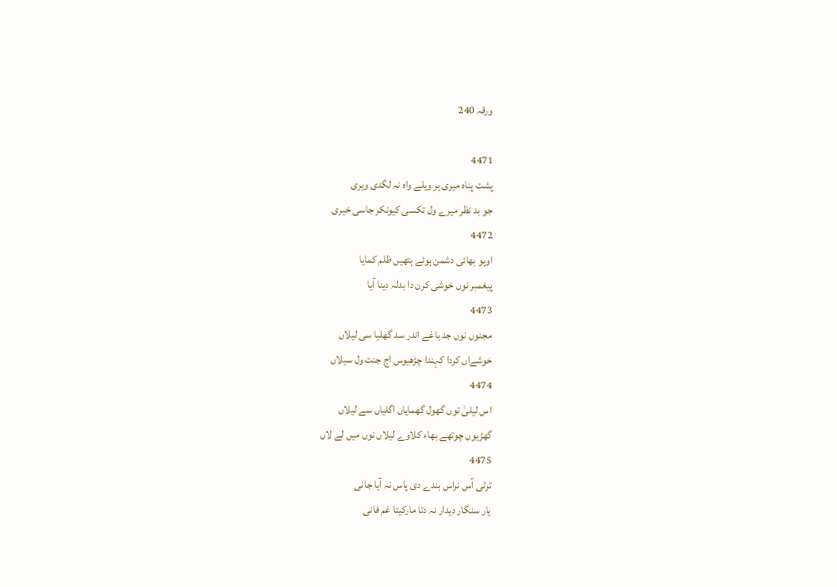ورقہ 240

4471
پشت پناہ میری ہر ویلے واہ نہ لگدی ویری
جو بد نظر میرے ول تکسی کیونکر جاسی خیری
4472
اوہو بھائی دشمن ہوئے ہتھیں ظلم کمایا
پیغمبر نوں خوشی کرن دا بدلہ دینا آیا
4473
مجنوں نوں جد باغے اندر سد گھلیا سی لیلاں
خوشےاں کردا کہندا چڑھیوس اج جنت ول سیلاں
4474
اس لیلیٰ توں گھول گھمایاں اگلیاں سے لیلاں
گھڑیوں چوتھے بھاء کلاوے لیلاں نوں میں لے لاں
4475
ترٹی آس نراس بندے دی پاس نہ آیا جانی
یار سنگار دیدار نہ دتا مارکیتا غم فانی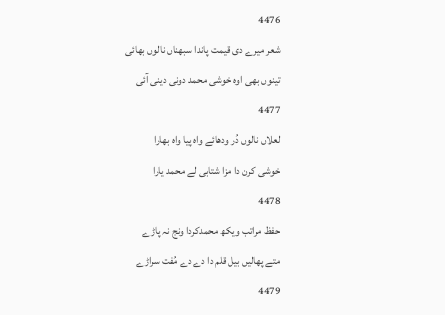4476
شعر میرے دی قیمت پاندا سبھناں نالوں بھائی
تینوں بھی اوہ خوشی محمد دونی دینی آئی
4477
لعلاں نالوں دُر ودھائے واہ پیا واہ بھارا
خوشی کرن دا مزا شتابی لے محمد یارا
4478
حفظ مراتب ویکھ محمدکردا ونج نہ پاڑے
متے پھالیں بیل قلم دا دے دے مُفت سراڑے
4479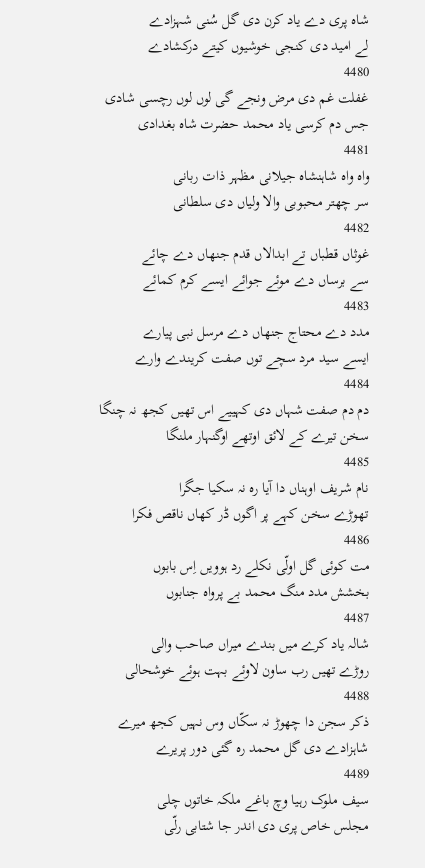شاہ پری دے یاد کرن دی گل سُنی شہزادے
لے امید دی کنجی خوشیوں کیتے درکشادے
4480
غفلت غم دی مرض ونجے گی لوں لوں رچسی شادی
جس دم کرسی یاد محمد حضرت شاہ بغدادی
4481
واہ واہ شاہنشاہ جیلانی مظہر ذات ربانی
سر چھتر محبوبی والا ولیاں دی سلطانی
4482
غوثاں قطباں تے ابدالاں قدم جنھاں دے چائے
سے برساں دے موئے جوائے ایسے کرم کمائے
4483
مدد دے محتاج جنھاں دے مرسل نبی پیارے
ایسے سید مرد سچے توں صفت کریندے وارے
4484
دم دم صفت شہاں دی کہییے اس تھیں کجھ نہ چنگا
سخن تیرے کے لائق اوتھے اوگنہار ملنگا
4485
نام شریف اوہناں دا آیا رہ نہ سکیا جگرا
تھوڑے سخن کہے پر اگوں ڈر کھاں ناقص فکرا
4486
مت کوئی گل اولّی نکلے رد ہوویں اِس بابوں
بخشش مدد منگ محمد بے پرواہ جنابوں
4487
شالہ یاد کرے میں بندے میراں صاحب والی
روڑے تھیں رب ساون لاوئے بہت ہوئے خوشحالی
4488
ذکر سجن دا چھوڑ نہ سکّاں وس نہیں کجھ میرے
شاہزادے دی گل محمد رہ گئی دور پریرے
4489
سیف ملوک رہیا وچ باغے ملکہ خاتوں چلی
مجلس خاص پری دی اندر جا شتابی رلّی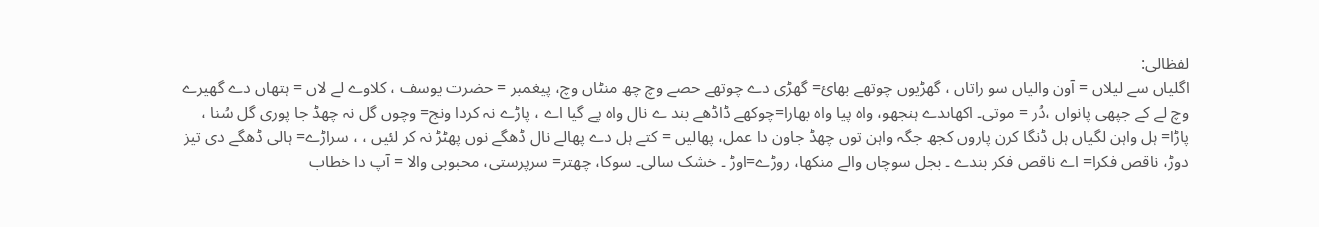لفظالی:
اگلیاں سے لیلاں = آون والیاں سو راتاں ، گھڑیوں چوتھے بھائ= گھڑی دے چوتھے حصے وچ چھ منٹاں وچ، پیغمبر = حضرت یوسف ، کلاوے لے لاں = ہتھاں دے گھیرے وچ لے کے جپھی پانواں ،دُر = موتی۔ اکھاںدے ہنجھو، واہ پیا واہ بھارا=چوکھے ڈاڈھے بند ے نال واہ پے گیا اے ، پاڑے نہ کردا ونج= وچوں گل نہ چھڈ جا پوری گل سُنا ، پاڑا= ہل واہن لگیاں ہل ڈنگا کرن پاروں کجھ جگہ واہن توں چھڈ جاون دا عمل، پھالیں = کتے ہل دے پھالے نال ڈھگے نوں پھٹڑ نہ کر لئیں ، ، سراڑے= ہالی ڈھگے دی تیز دوڑ، ناقص فکرا= اے ناقص فکر بندے ۔ بجل سوچاں والے منکھا، روڑے=اوڑ ۔ خشک سالی۔ سوکا، چھتر= سرپرستی، محبوبی والا = آپ دا خطاب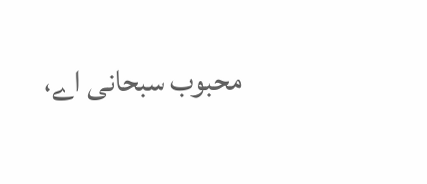محبوب سبحانی اے،